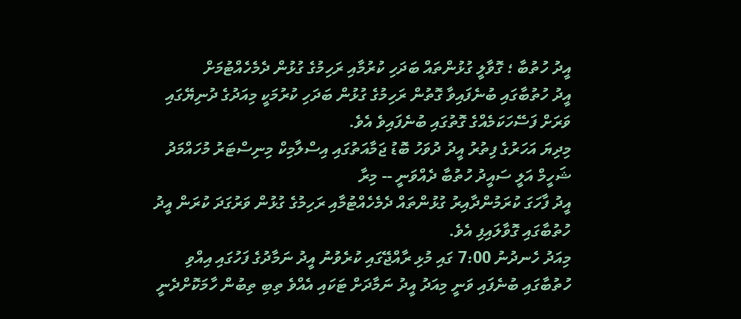އީދު ހުތުބާ ؛ ގޮވާލީ ގުޅުންތައް ބަދަހި ކުރުމާއި ރަހިމުގެ ގުޅުން ދެމެހެއްޓުމަށް
އީދު ހުތުބާގައި ބުނެފައިވާ ގޮތުން ރަހިމުގެ ގުޅުން ބަދަހި ކުރުމަކީ މިއަދުގެ ދުނިޔޭގައި ވަރަށް ފަސޭހަކަމެއްގެ ގޮތުގައި ބުނެފައިވެ އެވެ.
މިދިޔަ އަހަރުގެ ފިތުރު އީދު ދުވަހު ބޮޑު ޖަމާއަތުގައި އިސްލާމިކް މިނިސްޓަރު މުހައްމަދު ޝަހީމް އަލީ ސައީދު ހުތުބާ ދެއްވަނީ -- މިރާ
އީދު ފާހަގަ ކުރަމުންދާއިރު ގުޅުންތައް ދެމެހެއްޓުމާއި ރަހިމުގެ ގުޅުން ވަރުގަދަ ކުރަން އީދު ހުތުބާގައި ގޮވާލައިފި އެވެ.
މިއަދު ހެނދުނު 7:00 ގައި މުޅި ރާއްޖޭގައި ކުރެވުނު އީދު ނަމާދުގެ ފަހުގައި އިއްވި ހުތުބާގައި ބުނެފައި ވަނީ މިއަދު އީދު ނަމާދަށް ޓަކައި އެއްވެ ތިބި ތިބުން ހާމަކޮށްދެނީ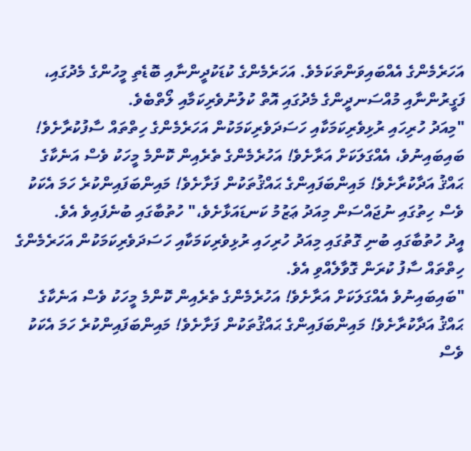އަހަރެމެންގެ އެއްބައިވަންތަކަމެވެ. އަހަރެމެންގެ ކުޑަކުދީންނާއި ބޮޑެތި މީހުންގެ މެދުގައި، ފަގީރުންނާއި މުއްސަނދީންގެ މެދުގައި އޮތް ކުލުނުވެރިކަމާއި ލޯތްބެވެ.
"މިއަދު ހުރިހައި ރުޅިވެރިކަމަކާއި ހަސަދަވެރިކަމަކުން އަހަރެމެންގެ ހިތްތައް ސާފުކުރާށެވެ! ބައިބައިނުވެ، އެއްގަލަކަށް އަރާށެވެ! އަހުރެމެންގެ ތެރެއިން ކޮންމެ މީހަކު ވެސް އަނެކާގެ ޙައްޤު އަދާކުރާށެވެ! މައިންބަފައިންގެ ޙައްޤުތަކުން ފަށާށެވެ! މައިންބަފައިންކުރެ ހަމަ އެކަކު ވެސް ހިތުގައި ނުޖައްސަން މިއަދު ޢަޒުމު ކަނޑައަޅާށެވެ،" ހުތުބާގައި ބުނެފައިވެ އެވެ.
އީދު ހުތުބާގައި ބުނި ގޮތުގައި މިއަދު ހުރިހައި ރުޅިވެރިކަމަކާއި ހަސަދަވެރިކަމަކުން އަހަރެމެންގެ ހިތްތައް ސާފު ކުރަން ގޮވާލެއްވި އެވެ.
"ބައިބައިނުވެ އެއްގަލަކަށް އަރާށެވެ! އަހުރެމެންގެ ތެރެއިން ކޮންމެ މީހަކު ވެސް އަނެކާގެ ޙައްޤު އަދާކުރާށެވެ! މައިންބަފައިންގެ ޙައްޤުތަކުން ފަށާށެވެ! މައިންބަފައިންކުރެ ހަމަ އެކަކު ވެސް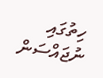ހިތުގައި ނުޖައްސަން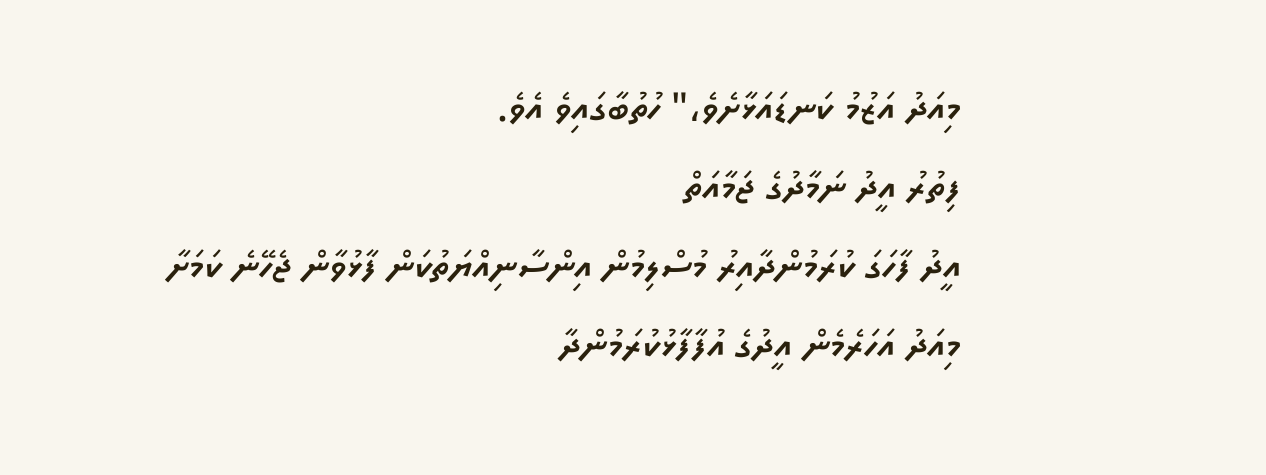މިއަދު އަޒުމު ކަނޑައަޅާށެވެ،" ހުތުބާގައިވެ އެވެ.
ފިތުރު އީދު ނަމާދުގެ ޖަމާއަތް
އީދު ފާހަގަ ކުރަމުންދާއިރު މުސްލިމުން އިންސާނިއްޔަތުކަން ފާޅުވާން ޖެހޭނެ ކަމަށާ މިއަދު އަހަރެމެން އީދުގެ އުފާފާޅުކުރަމުންދާ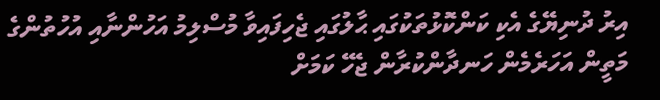އިރު ދުނިޔޭގެ އެކި ކަންކޮޅުތަކުގައި ޙާލުގައި ޖެހިފައިވާ މުސްލިމު އަހުންނާއި އުހުތުންގެ މަތީން އަހަރެމެން ހަނދާންކުރާން ޖެހޭ ކަމަށް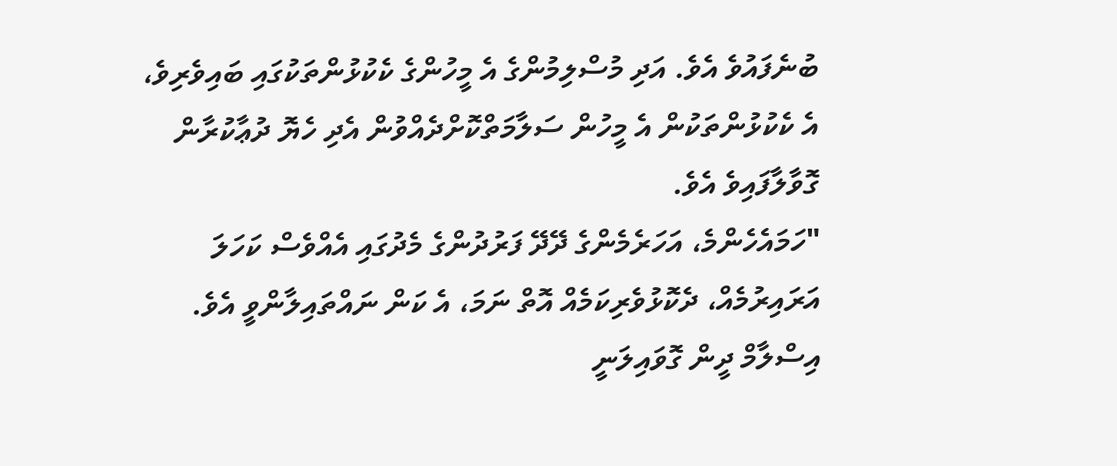ބުނެފައުވެ އެވެ. އަދި މުސްލިމުންގެ އެ މީހުންގެ ކެކުޅުންތަކުގައި ބައިވެރިވެ، އެ ކެކުޅުންތަކުން އެ މީހުން ސަލާމަތްކޮށްދެއްވުން އެދި ހެޔޮ ދުޢާކުރާން ގޮވާލާފައިވެ އެވެ.
"ހަމައެހެންމެ، އަހަރެމެންގެ ދޭދޭ ފަރުދުންގެ މެދުގައި އެއްވެސް ކަހަލަ އަރައިރުމެއް، ދެކޮޅުވެރިކަމެއް އޮތް ނަމަ، އެ ކަން ނައްތައިލާންވީ އެވެ. އިސްލާމް ދީން ގޮވައިލަނީ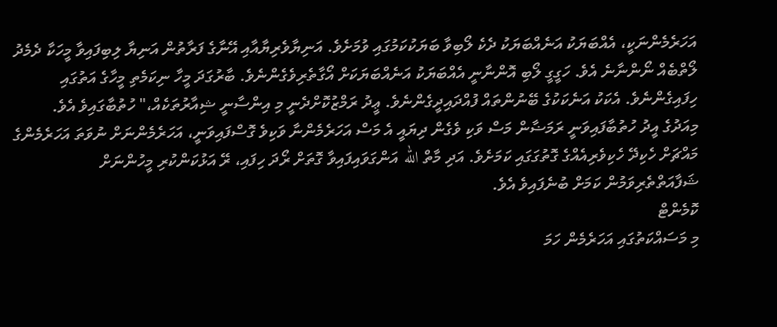އަހަރެމެންނަކީ، އެއްބަޔަކު އަނެއްބަޔަކު ދެކެ ލޯބިވާ ބަޔަކުކަމުގައި ވުމަށެވެ. އަނިޔާވެރިޔާއާއި އޭނާގެ ފަރާތުން އަނިޔާ ލިބިފައިވާ މީހަކާ ދެމެދު ލޯތްބެއް ނޯންނާނެ އެވެ. ހަގީގީ ލޯބި އޮންނާނީ އެއްބަޔަކު އަނެއްބަޔަކަށް އޯގާތެރިވެގެންނެވެ. ބާރުގަދަ މީހާ ނިކަމެތި މީހާގެ އަތުގައި ހިފައިގެންނެވެ. އެކަކު އަނެކަކުގެ ބޭނުންތައް ފުއްދައިދީގެންނެވެ. ޢީދު ރަމްޒުކޮށްދެނީ މި އިންސާނީ ޝިއާރުތަކެއް،" ހުތުބާގައިވެ އެވެ.
މިއަދުގެ އީދު ހުތުބާފައިވަނީ ރަމަޟާން މަސް ވަކި ވެގެން ދިޔައީ އެ މަސް އަހަރެމެންނާ ވަކިވެ ގޮސްފައިވަނީ، އަހަރެމެންނަށް ނުވަތަ އަހަރެމެންގެ މައްޗަށް ހެކިދޭ ހެކިވެރިއެއްގެ ގޮތުގަގައި ކަމަށެވެ. އަދި މާތް الله އަންގަވައިފައިވާ ގޮތަށް ރޯދަ ހިފައި، ރޭ އަޅުކަންކުރި މީހުންނަށް ޝަފާއަތްތެރިވަމުން ކަމަށް ބުނެފައިވެ އެވެ.
ކޮމެންޓް
މި މަސައްކަތުގައި އަހަރެމެން ހަމަ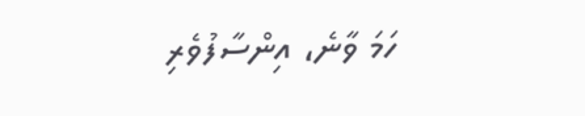ހަމަ ވާނެ، އިންސާފުވެރި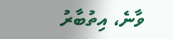ވާނެ، އިތުބާރު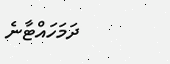ދަމަހައްޓާނެ